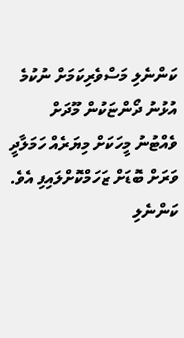ކަންނެލި މަސްވެރިކަމަށް ނުކުމެ އުޅުނު ދޯންޏަކުން މޫދަށް ވެއްޓުނު މީހަކަށް މިޔަރެއް ހަމަލާދީ ވަރަށް ބޮޑަށް ޒަހަމްކޮށްލައިފި އެވެ.
ކަންނެލި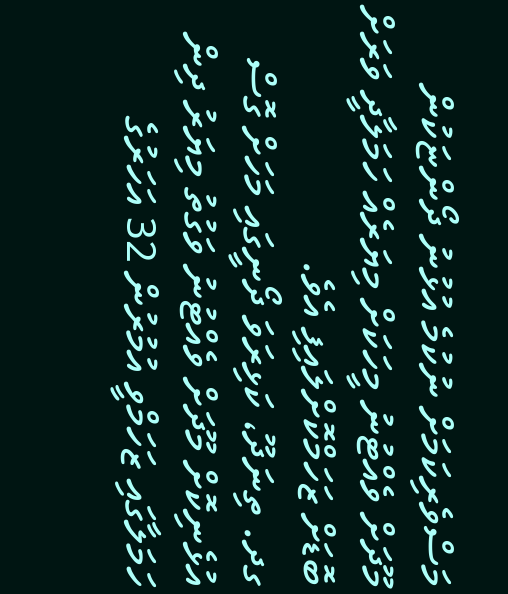މަސްވެރިކަމަށް ނުކުމެ އުޅުނު ދޯންޏަކުން މޫދަށް ވެއްޓުނު މީހަކަށް މިޔަރެއް ހަމަލާދީ ވަރަށް ބޮޑަށް ޒަހަމްކޮށްލައިފި އެވެ.
ގދ. ތިނަދޫ، ކަޅިރަވަ ދޯނީގައި މަހަށް ގޮސް އުޅެނިކޮށް މޫދަށް ވެއްޓުނު ވަގުތު މިޔަރު ދިން ހަމަލާގައި ޒަހަމްވީ އުމުރުން 32 އަހަރުގެ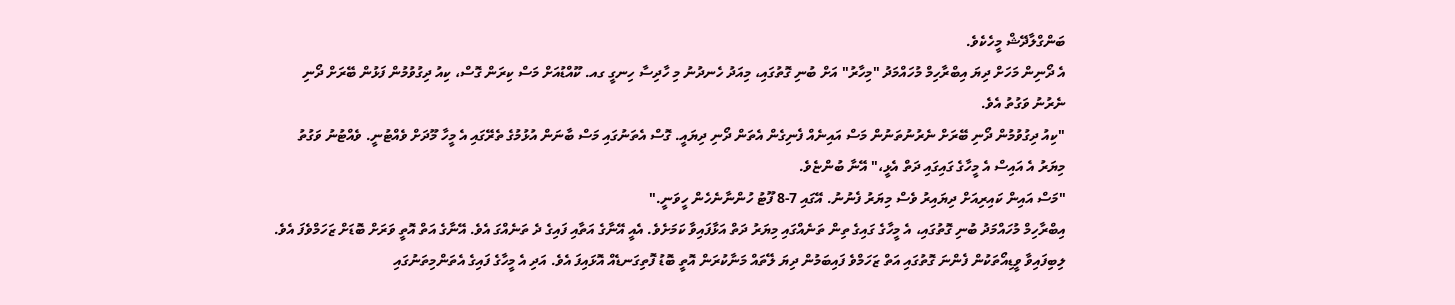ބަންގްލާދޭޝް މީހެކެވެ.
އެ ދޯނިން މަހަށް ދިޔަ އިބްރާހިމް މުހައްމަދު "މިހާރު" އަށް ބުނި ގޮތުގައި، މިއަދު ހެނދުނު މި ހާދިސާ ހިނގީ ގއ. ކޫއްޑުއަށް މަސް ކިރަން ގޮސް، ކިއު ދިގުވުމުން ފަޅުން ބޭރަށް ދޯނި ނެރުނު ވަގުތު އެވެ.
"ކިއު ދިގުވުމުން ދޯނި ބޭރަށް ނެރުނުތަނުން މަސް އައިނެއް ފެނިގެން އެތަން ދޯނި ދިޔައީ. ގޮސް އެތަނުގައި މަސް ބާނަން އުޅުމުގެ ތެރޭގައި އެ މީހާ މޫދަށް ވެއްޓުނީ. ވެއްޓުނު ވަގުތު މިޔަރު އެ އައިސް އެ މީހާގެ ގައިގައި ދަތް އެޅީ،" އޭނާ ބުންޏެވެ.
"މަސް އައިން ކައިރިއަށް ދިޔައިރު ވެސް މިޔަރު ފެނުނު. އޭގައި 7-8 ފޫޓު ހުންނާނެހެން ހީވަނީ."
އިބްރާހިމް މުހައްމަދު ބުނި ގޮތުގައި، އެ މީހާގެ ގައިގެ ތިން ތަނެއްގައި މިޔަރު ދަތް އަޅާފައިވާ ކަމަށެވެ. އެއީ އޭނާގެ އަތާއި ފައިގެ ދެ ތަނެއްގަ އެވެ. އޭނާގެ އަތް އޮތީ ވަރަށް ބޮޑަށް ޒަހަމްވެފަ އެވެ. ލިބިފައިވާ ވީޑިއޯތަކުން ފެންނަ ގޮތުގައި އަތް ޒަހަމްވެ ފައިބަމުން ދިޔަ ލޭތައް މަނާކުރަން އޮތީ ބޮޑު ފޮތިގަނޑެއް އޮޅައިފަ އެވެ. އަދި އެ މީހާގެ ފައިގެ އެތަންމިތަނުގައި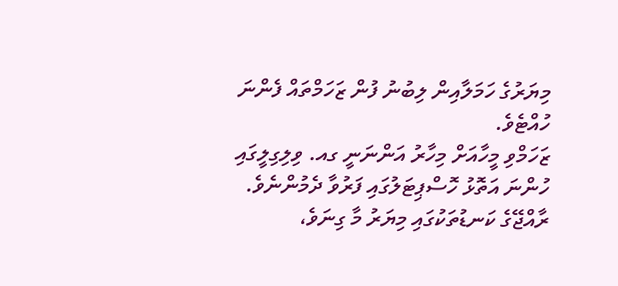މިޔަރުގެ ހަމަލާއިން ލިބުނު ފުން ޒަހަމްތައް ފެންނަ ހުއްޓެވެ.
ޒަހަމްވި މީހާއަށް މިހާރު އަންނަނީ ގއ. ވިލިގިލީގައި ހުންނަ އަތޮޅު ހޮސްޕިޓަލުގައި ފަރުވާ ދެމުންނެވެ.
ރާއްޖޭގެ ކަނޑުތަކުގައި މިޔަރު މާ ގިނަވެ،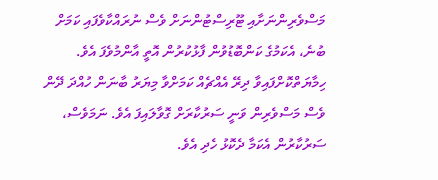މަސްވެރިންނަށާއި ޓޫރިސްޓުންނަށް ވެސް ނުރައްކާވެފައި ކަމަށް ބުނެ، އެކަމުގެ ކަންބޮޑުވުން ފާޅުކުރުން އޮތީ އާންމުވެފަ އެވެ. ހިމާޔަތްކޮށްފައިވާ ދިރޭ އެއްޗެއް ކަމަށްވާ މިޔަރު ބާނަން ހުއްދަ ދޭން ވެސް މަސްވެރިން ވަނީ ސަރުކާރަށް ގޮވާލައިފަ އެވެ. ނަމަވެސް، ސަރުކާރުން އެކަމާ ދެކޮޅު ހެދި އެވެ.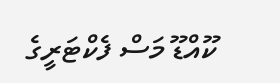ކޫއްޑޫ މަސް ފެކްޓަރީގެ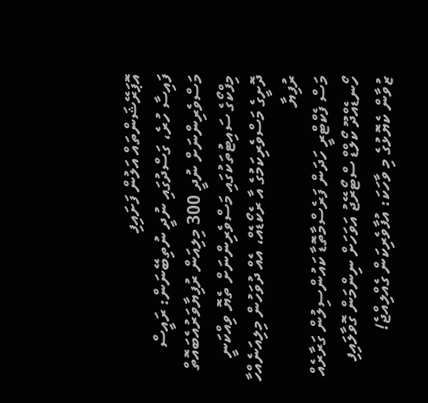އޮޕަރޭޝަންތައް އަލުން ފަށައިފި
ފައިސާ ހުރެ، ގަސްދުގައި ނުދީ ނުތިބޭނަން: ރައީސް
މަސްވެރިންނަށް ނުދީ 300 މިލިއަން ރުފިޔާވަރުއެބައޮތް
މިފްކޯގެ ސައިޓުތަކުގައި މަސްވެރިންނަށް ތެޔޮ ވިއްކަނީ
ދޮށީގެ މަސްވެރިކަމުގެ އާ ރެކޯޑެއް، އެއް ދުވަހުން މިލިއަނެއްހާ ރުފިޔާ
މަސް ފެކްޓްރީ ހަދަން ފަރެސްމާތޮޑާ ކައުންސިލުން ގަރާރެއް
ހޯނޑެއްދޫ ކޯލްޑް ސްޓޯރޭޖު އަވަހަށް ނިންމަން ގޮވާލައިފި
ޒުވާން ކެޔޮޅުގެ މި ވާހަކަ: އުފާވެރިކަން ގެއްލިއްޖެ!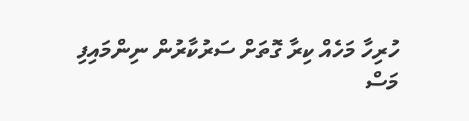ހުރިހާ މަހެއް ކިރާ ގޮތަށް ސަރުކާރުން ނިންމައިފި
މަސް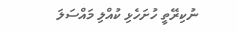ނުކިރޭތީ ހުށަހެޅި ކުއްލި މައްސަލަ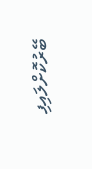ބޭރުކޮށްލައިފި